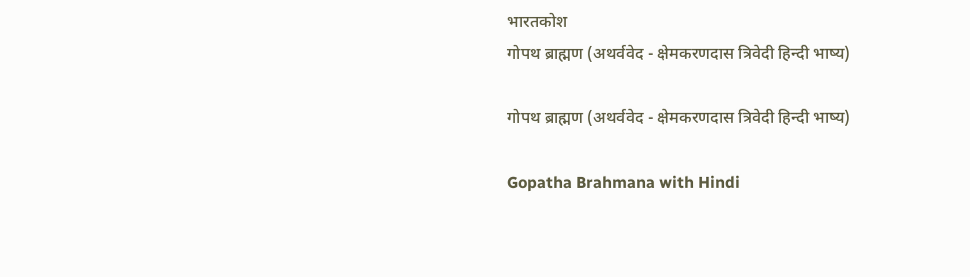भारतकोश
गोपथ ब्राह्मण (अथर्ववेद - क्षेमकरणदास त्रिवेदी हिन्दी भाष्य)

गोपथ ब्राह्मण (अथर्ववेद - क्षेमकरणदास त्रिवेदी हिन्दी भाष्य)

Gopatha Brahmana with Hindi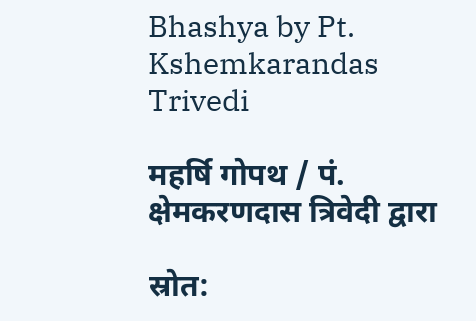Bhashya by Pt. Kshemkarandas Trivedi

महर्षि गोपथ / पं. क्षेमकरणदास त्रिवेदी द्वारा

स्रोत: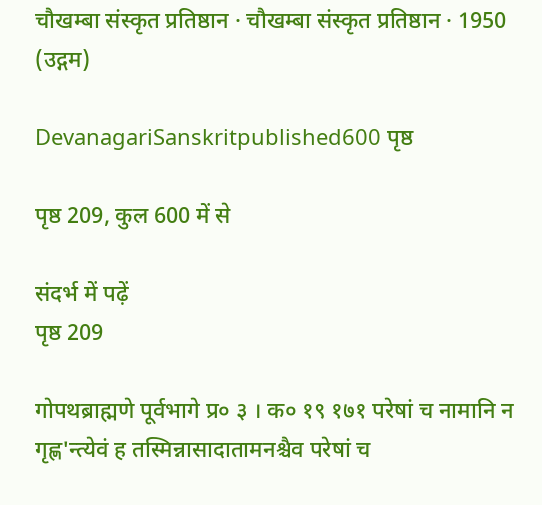चौखम्बा संस्कृत प्रतिष्ठान · चौखम्बा संस्कृत प्रतिष्ठान · 1950 (उद्गम)

DevanagariSanskritpublished600 पृष्ठ

पृष्ठ 209, कुल 600 में से

संदर्भ में पढ़ें
पृष्ठ 209

गोपथब्राह्मणे पूर्वभागे प्र० ३ । क० १९ १७१ परेषां च नामानि न गृह्ण'न्त्येवं ह तस्मिन्नासादातामनश्चैव परेषां च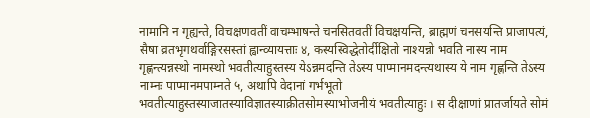नामानि न गृह्यन्ते, विचक्षणवतीं वाचम्भाषन्ते चनसितवतीं विचक्षयन्ति, ब्राह्मणं चनसयन्ति प्राजापत्यं, सैषा व्रतभृगथर्वाङ्गिरसस्तां ह्वान्व्यायत्ताः ४, कस्यस्विद्धेतोर्दीक्षितो नाश्यन्नो भवति नास्य नाम गृह्णन्त्यन्नस्थो नामस्थो भवतीत्याहुस्तस्य येऽन्नमदन्ति तेऽस्य पाप्मानमदन्त्यथास्य ये नाम गृह्णन्ति तेऽस्य नाम्नः पाप्मानमपाम्नते ५, अथापि वेदानां गर्भभूतो भवतीत्याहुस्तस्याजातस्याविज्ञातस्याक्रीतसोमस्याभोजनीयं भवतीत्याहुः । स दीक्षाणां प्रातर्जायते सोमं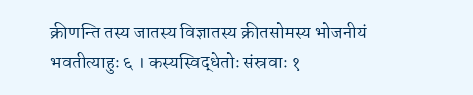क्रीणन्ति तस्य जातस्य विज्ञातस्य क्रीतसोमस्य भोजनीयं भवतीत्याहुः ६ । कस्यस्विद्धेतोः संस्रवाः १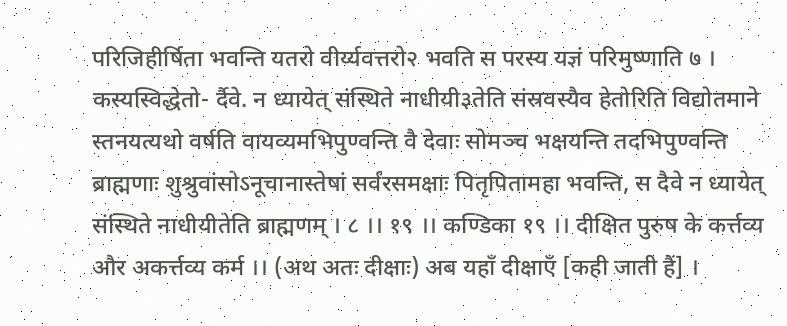परिजिहीर्षिता भवन्ति यतरो वीर्य्यवत्तरो२ भवति स परस्य यज्ञं परिमुष्णाति ७ । कस्यस्विद्धेतो- र्दैवे. न ध्यायेत् संस्थिते नाधीयी३तेति संस्रवस्यैव हेतोरिति विद्योतमाने स्तनयत्यथो वर्षति वायव्यमभिपुण्वन्ति वै देवाः सोमञ्च भक्षयन्ति तदभिपुण्वन्ति ब्राह्मणाः शुश्रुवांसोऽनूचानास्तेषां सर्वंरसमक्षाः पितृपितामहा भवन्ति, स दैवे न ध्यायेत् संस्थिते नाधीयीतेति ब्राह्मणम् । ८ ।। १९ ।। कण्डिका १९ ।। दीक्षित पुरुष के कर्त्तव्य और अकर्त्तव्य कर्म ।। (अथ अतः दीक्षाः) अब यहाँ दीक्षाएँ [कही जाती हैं] ।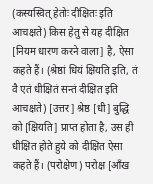(कस्यस्वित् हेतोः दीक्षितः इति आचक्षते) किस हेतु से यह दीक्षित [नियम धारण करने वाला] है, ऐसा कहते हैं। (श्रेष्ठां धियं क्षियति इति, तं वै एतं धीक्षितं सन्तं दीक्षित इति आचक्षते) [उत्तर] श्रेष्ठ [धी] बुद्धि को [क्षियति] प्राप्त होता है, उस ही धीक्षित होते हुये को दीक्षित ऐसा कहते हैं। (परोक्षेण) परोक्ष [आँख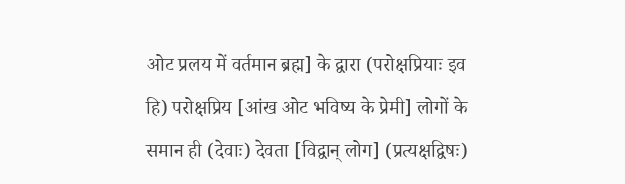ओट प्रलय में वर्तमान ब्रह्म] के द्वारा (परोक्षप्रियाः इव हि) परोक्षप्रिय [आंख ओट भविष्य के प्रेमी] लोगों के समान ही (देवाः) देवता [विद्वान् लोग] (प्रत्यक्षद्विषः)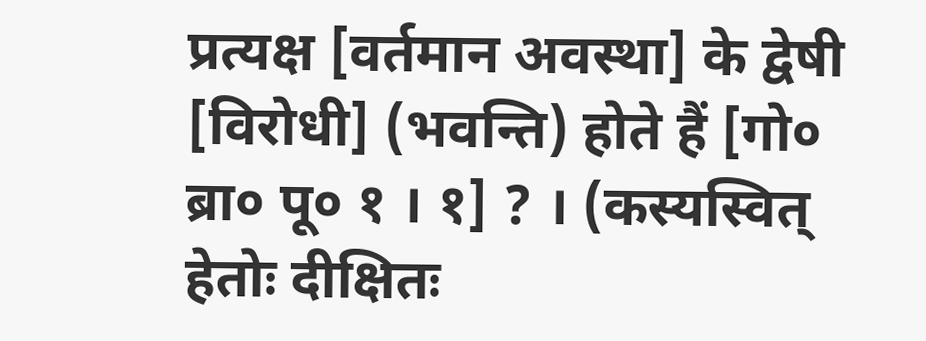प्रत्यक्ष [वर्तमान अवस्था] के द्वेषी [विरोधी] (भवन्ति) होते हैं [गो० ब्रा० पू० १ । १] ? । (कस्यस्वित् हेतोः दीक्षितः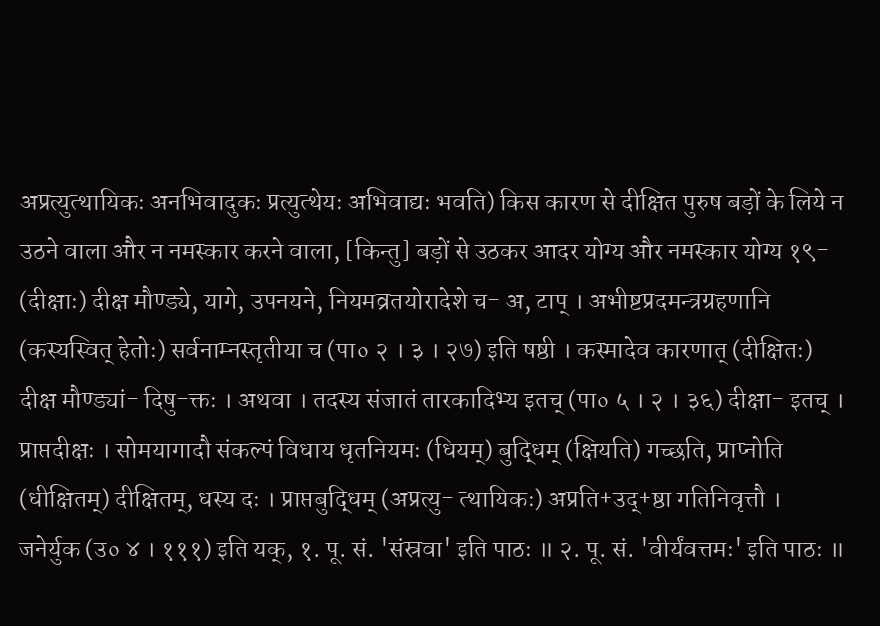अप्रत्युत्थायिकः अनभिवादुकः प्रत्युत्थेयः अभिवाद्यः भवति) किस कारण से दीक्षित पुरुष बड़ों के लिये न उठने वाला और न नमस्कार करने वाला, [किन्तु] बड़ों से उठकर आदर योग्य और नमस्कार योग्य १९- (दीक्षाः) दीक्ष मौण्ड्ये, यागे, उपनयने, नियमव्रतयोरादेशे च- अ, टाप् । अभीष्टप्रदमन्त्रग्रहणानि (कस्यस्वित् हेतोः) सर्वनाम्नस्तृतीया च (पा० २ । ३ । २७) इति षष्ठी । कस्मादेव कारणात् (दीक्षितः) दीक्ष मौण्ड्यां- दिषु-क्तः । अथवा । तदस्य संजातं तारकादिभ्य इतच् (पा० ५ । २ । ३६) दीक्षा- इतच् । प्राप्तदीक्षः । सोमयागादौ संकल्पं विधाय धृतनियमः (धियम्) बुद्धिम् (क्षियति) गच्छति, प्राप्नोति (धीक्षितम्) दीक्षितम्, धस्य दः । प्राप्तबुद्धिम् (अप्रत्यु- त्थायिकः) अप्रति+उद्+ष्ठा गतिनिवृत्तौ । जनेर्युक (उ० ४ । १११) इति यक्, १. पू. सं. 'संस्रवा' इति पाठः ॥ २. पू. सं. 'वीर्यंवत्तमः' इति पाठः ॥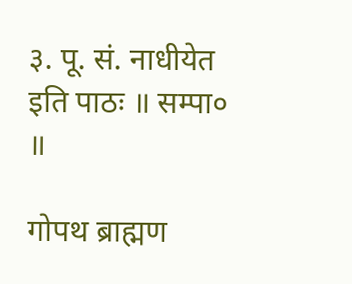३. पू. सं. नाधीयेत इति पाठः ॥ सम्पा० ॥

गोपथ ब्राह्मण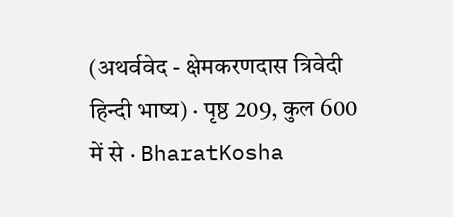(अथर्ववेद - क्षेमकरणदास त्रिवेदी हिन्दी भाष्य) · पृष्ठ 209, कुल 600 में से · BharatKosha